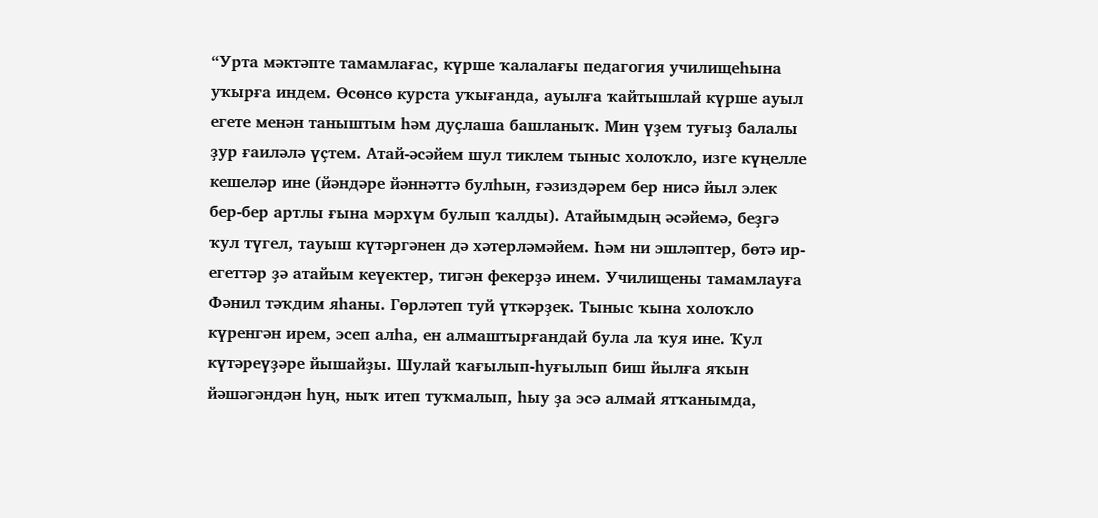“Урта мәктәпте тамамлағас, күрше ҡалалағы педагогия училищеһына уҡырға индем. Өсөнсө курста уҡығанда, ауылға ҡайтышлай күрше ауыл егете менән таныштым һәм дуҫлаша башланыҡ. Мин үҙем туғыҙ балалы ҙур ғаиләлә үҫтем. Атай-әсәйем шул тиклем тыныс холоҡло, изге күңелле кешеләр ине (йәндәре йәннәттә булһын, ғәзиздәрем бер нисә йыл элек бер-бер артлы ғына мәрхүм булып ҡалды). Атайымдың әсәйемә, беҙгә ҡул түгел, тауыш күтәргәнен дә хәтерләмәйем. Һәм ни эшләптер, бөтә ир-егеттәр ҙә атайым кеүектер, тигән фекерҙә инем. Училищены тамамлауға Фәнил тәҡдим яһаны. Гөрләтеп туй үткәрҙек. Тыныс ҡына холоҡло күренгән ирем, эсеп алһа, ен алмаштырғандай була ла ҡуя ине. Ҡул күтәреүҙәре йышайҙы. Шулай ҡағылып-һуғылып биш йылға яҡын йәшәгәндән һуң, ныҡ итеп туҡмалып, һыу ҙа эсә алмай ятҡанымда,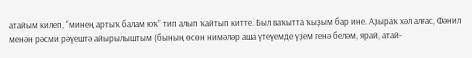атайым килеп, “минең артыҡ балам юҡ” тип алып ҡайтып китте. Был ваҡытта ҡыҙым бар ине. Аҙыраҡ хәл алғас, Фәнил менән рәсми рәүештә айырылыштым (бының өсөн нимәләр аша үтеүемде үҙем генә беләм, ярай, атай-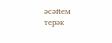әсәйем терәк